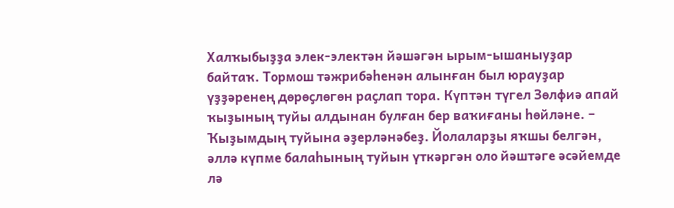Халҡыбыҙҙа элек-электән йәшәгән ырым-ышаныуҙар байтаҡ. Тормош тәжрибәһенән алынған был юрауҙар үҙҙәренең дөрөҫлөгөн раҫлап тора. Күптән түгел Зөлфиә апай ҡыҙының туйы алдынан булған бер ваҡиғаны һөйләне. – Ҡыҙымдың туйына әҙерләнәбеҙ. Йолаларҙы яҡшы белгән, әллә күпме балаһының туйын үткәргән оло йәштәге әсәйемде лә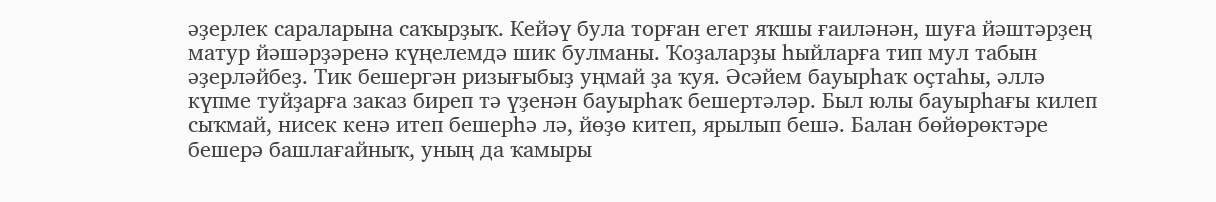әҙерлек сараларына саҡырҙыҡ. Кейәү була торған егет яҡшы ғаиләнән, шуға йәштәрҙең матур йәшәрҙәренә күңелемдә шик булманы. Ҡоҙаларҙы һыйларға тип мул табын әҙерләйбеҙ. Тик бешергән ризығыбыҙ уңмай ҙа ҡуя. Әсәйем бауырһаҡ оҫтаһы, әллә күпме туйҙарға заказ биреп тә үҙенән бауырһаҡ бешертәләр. Был юлы бауырһағы килеп сыҡмай, нисек кенә итеп бешерһә лә, йөҙө китеп, ярылып бешә. Балан бөйөрөктәре бешерә башлағайныҡ, уның да ҡамыры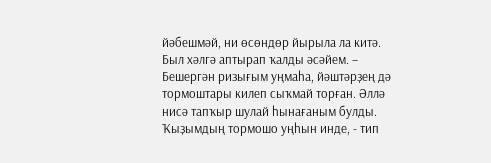йәбешмәй, ни өсөндөр йырыла ла китә. Был хәлгә аптырап ҡалды әсәйем. – Бешергән ризығым уңмаһа, йәштәрҙең дә тормоштары килеп сыҡмай торған. Әллә нисә тапҡыр шулай һынағаным булды. Ҡыҙымдың тормошо уңһын инде, - тип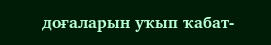доғаларын уҡып ҡабат-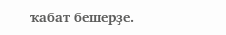ҡабат бешерҙе.